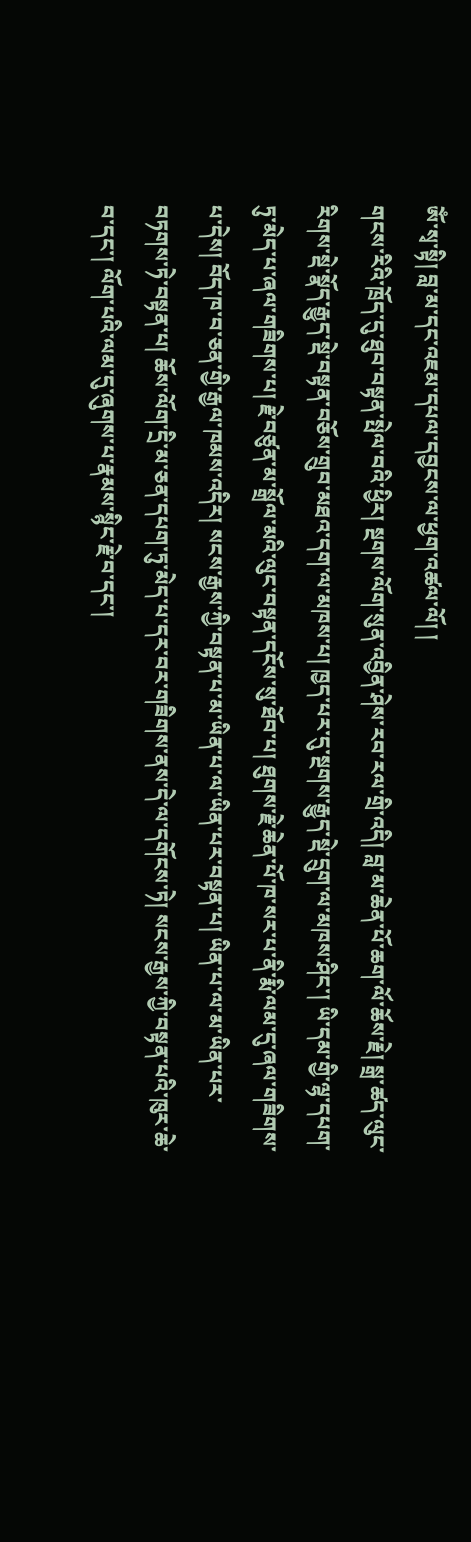ཨོཾ་སྭ་སྟི། བླ་མ་དང་འཇམ་དཔལ་དབྱངས་ལ་ཕྱག་འཚལ་ལོ། །
གངས་རིའི་ཁྲོད་དུ་ཐུབ་བསྟན་སྤེལ་བའི་ཕྱིར། སྔགས་ལོག་སུན་འབྱིན་ཤེས་རབ་རལ་གྲི་འདི། བླ་མ་ཆེན་པོ་ཆག་ལོ་ཆོས་རྗེ། སྒྲ་ཚད་ལུང་རིགས་སྡེ་སྣོད་རྒྱུད་སྡེ་བསྟན་བཅོས་གྲུབ་མཐའ་དག་ལ་མཁས་པ། ཁྱད་པར་དུ་སྔགས་རྒྱུད་སྡེ་དྲུག་ལ་མཁས་ཤིང་། ཡི་དམ་གྱི་ལྷ་དཔག་ཏུ་མེད་པ་ཞལ་གཟིགས་པ། རྗེ་བཙུན་མ་སྒྲོལ་མའི་ལུང་བསྟན་དངོས་སུ་ཐོབ་པ། ཐུགས་རྗེ་ཆེན་པོ་ཁ་སར་པ་ནི་རྨི་ལམ་དུ་ཞལ་གཟིགས་པ་དེས། བོད་ཁ་བ་ཅན་གྱི་རྒྱལ་ཁམས་འདིར། སངས་རྒྱས་ཀྱི་བསྟན་པ་མ་ཡིན་པ་ལ་ཡིན་པར་བསྟན་པ། ཡིན་པ་ལ་མ་ཡིན་པར་བཏགས་ཏེ་བསྟན་པ། ཆོས་ལོག་དྲི་མ་ཅན་དཔག་ཏུ་མེད་པ་དར་བར་གཟིགས་ནས་དེ་ལ་དགོངས་ཏེ། སངས་རྒྱས་ཀྱི་བསྟན་པའི་ཁུར་ཆེ་བ་དང་། ལོག་པའི་ལམ་དུ་ཞུགས་པ་རྣམས་སྙིང་རྗེ་བ་དང་།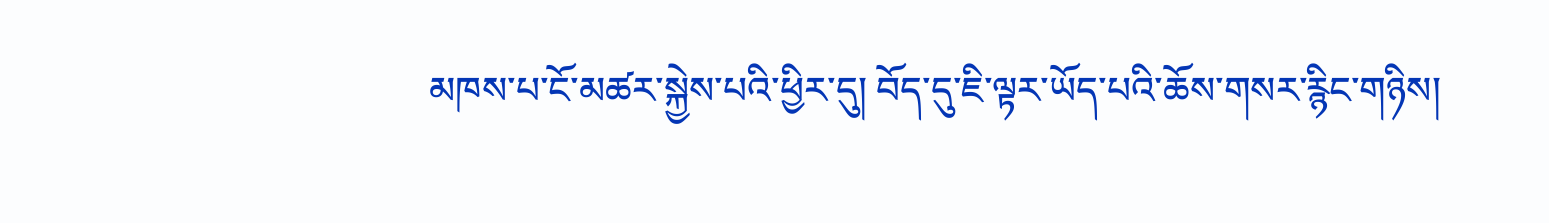མཁས་པ་ངོ་མཚར་སྐྱེས་པའི་ཕྱིར་དུ། བོད་དུ་ཇི་ལྟར་ཡོད་པའི་ཆོས་གསར་རྙིང་གཉིས།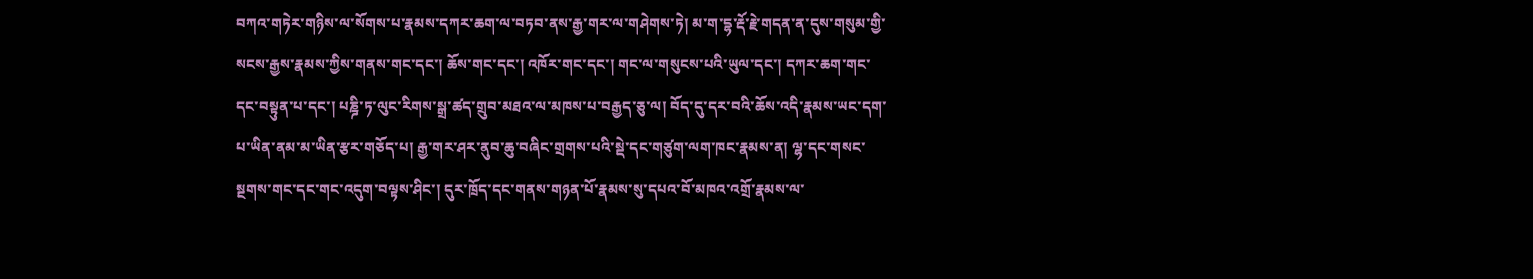བཀའ་གཏེར་གཉིས་ལ་སོགས་པ་རྣམས་དཀར་ཆག་ལ་བཏབ་ནས་རྒྱ་གར་ལ་གཤེགས་ཏེ། མ་ག་དྷ་རྡོ་རྗེ་གདན་ན་དུས་གསུམ་གྱི་སངས་རྒྱས་རྣམས་ཀྱིས་གནས་གང་དང་། ཆོས་གང་དང་། འཁོར་གང་དང་། གང་ལ་གསུངས་པའི་ཡུལ་དང་། དཀར་ཆག་གང་དང་བསྟུན་པ་དང་། པཎྜི་ཏ་ལུང་རིགས་སྒྲ་ཚད་གྲུབ་མཐའ་ལ་མཁས་པ་བརྒྱད་ཅུ་ལ། བོད་དུ་དར་བའི་ཆོས་འདི་རྣམས་ཡང་དག་པ་ཡིན་ནམ་མ་ཡིན་རྩར་གཅོད་པ། རྒྱ་གར་ཤར་ནུབ་ཆུ་བཞིང་གྲགས་པའི་སྡེ་དང་གཙུག་ལག་ཁང་རྣམས་ན། ལྷ་དང་གསང་སྔགས་གང་དང་གང་འདུག་བལྟས་ཤིང་། དུར་ཁྲོད་དང་གནས་གཉན་པོ་རྣམས་སུ་དཔའ་བོ་མཁའ་འགྲོ་རྣམས་ལ་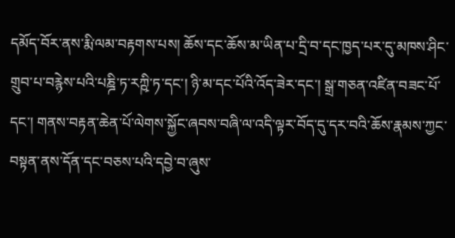དམོད་བོར་ནས་རྨི་ལམ་བརྟགས་པས། ཆོས་དང་ཆོས་མ་ཡིན་པ་དྲི་བ་དང་ཁྱད་པར་དུ་མཁས་ཤིང་གྲུབ་པ་བརྙེས་པའི་པཎྜི་ཏ་རཀྵི་ཏ་དང་། ཉི་མ་དང་པོའི་འོད་ཟེར་དང་། སྒྲ་གཅན་འཛིན་བཟང་པོ་དང་། གནས་བརྟན་ཆེན་པོ་ལེགས་སྐྱོང་ཞབས་བཞི་ལ་འདི་ལྟར་བོད་དུ་དར་བའི་ཆོས་རྣམས་ཀྱང་བསྟན་ནས་དོན་དང་བཅས་པའི་དབྱེ་བ་ཞུས་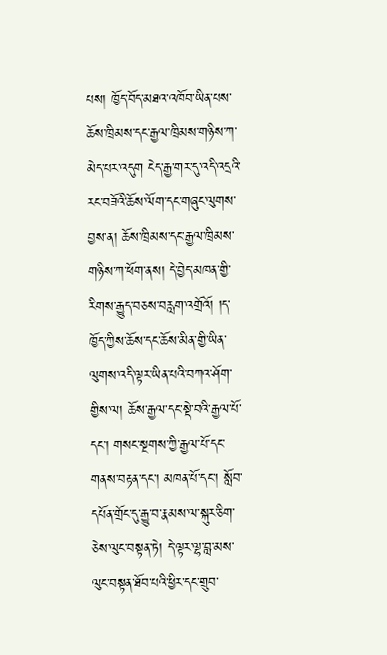པས། ཁྱོད་བོད་མཐའ་འཁོབ་ཡིན་པས་ཆོས་ཁྲིམས་དང་རྒྱལ་ཁྲིམས་གཉིས་ཀ་མེད་པར་འདུག ངེད་རྒྱ་གར་དུ་འདི་འདྲའི་རང་བཟོའི་ཆོས་ལོག་དང་གཞུང་ལུགས་བྱས་ན། ཆོས་ཁྲིམས་དང་རྒྱལ་ཁྲིམས་གཉིས་ཀ་ཕོག་ནས། དེ་བྱེད་མཁན་གྱི་རིགས་རྒྱུད་བཅས་བརླག་འགྲོའོ། །ད་ཁྱོད་ཀྱིས་ཆོས་དང་ཆོས་མིན་གྱི་ཡིན་ལུགས་འདི་ལྟར་ཡིན་པའི་བཀའ་ཤོག་གྱིས་ལ། ཆོས་རྒྱལ་དང་སྡེ་བའི་རྒྱལ་པོ་དང་། གསང་སྔགས་ཀྱི་རྒྱལ་པོ་དང་གནས་བརྟན་དང་། མཁན་པོ་དང་། སློབ་དཔོན་གྲོང་དུ་རྒྱུ་བ་རྣམས་ལ་སྐུར་ཅིག་ཅེས་ལུང་བསྟན་ཏེ། དེ་ལྟར་ལྷ་བླ་མས་ལུང་བསྟན་ཐོབ་པའི་ཕྱིར་དང་གྲུབ་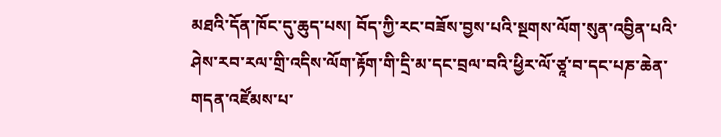མཐའི་དོན་ཁོང་དུ་ཆུད་པས། བོད་ཀྱི་རང་བཟོས་བྱས་པའི་སྔགས་ལོག་སུན་འབྱིན་པའི་ཤེས་རབ་རལ་གྲི་འདིས་ལོག་རྟོག་གི་དྲི་མ་དང་བྲལ་བའི་ཕྱིར་ལོ་ཙཱ་བ་དང་པཎ་ཆེན་གདན་འཛོམས་པ་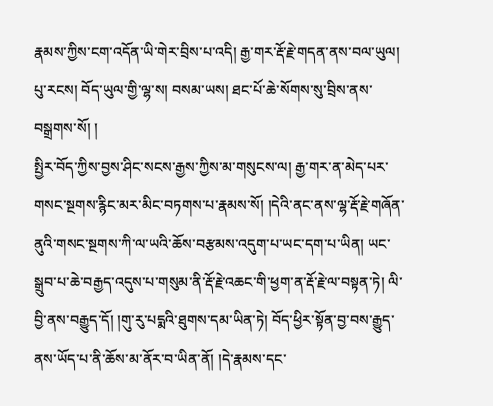རྣམས་ཀྱིས་ངག་འདོན་ཡི་གེར་བྲིས་པ་འདི། རྒྱ་གར་རྡོ་རྗེ་གདན་ནས་བལ་ཡུལ། པུ་རངས། བོད་ཡུལ་གྱི་ལྷ་ས། བསམ་ཡས། ཐང་པོ་ཆེ་སོགས་སུ་བྲིས་ནས་བསྒྲགས་སོ། །
སྤྱིར་བོད་ཀྱིས་བྱས་ཤིང་སངས་རྒྱས་ཀྱིས་མ་གསུངས་ལ། རྒྱ་གར་ན་མེད་པར་གསང་སྔགས་རྙིང་མར་མིང་བཏགས་པ་རྣམས་སོ། །དེའི་ནང་ནས་ལྷ་རྡོ་རྗེ་གཞོན་ནུའི་གསང་སྔགས་ཀི་ལ་ཡའི་ཆོས་བརྩམས་འདུག་པ་ཡང་དག་པ་ཡིན། ཡང་སྒྲུབ་པ་ཆེ་བརྒྱད་འདུས་པ་གསུམ་ནི་རྡོ་རྗེ་འཆང་གི་ཕྱག་ན་རྡོ་རྗེ་ལ་བསྟན་ཏེ། ལི་བྱི་ནས་བརྒྱུད་དོ། །གུ་རུ་པདྨའི་ཐུགས་དམ་ཡིན་ཏེ། བོད་ཕྱིར་སྟོན་བྱ་བས་རྒྱུད་ནས་ཡོད་པ་ནི་ཆོས་མ་ནོར་བ་ཡིན་ནོ། །དེ་རྣམས་དང་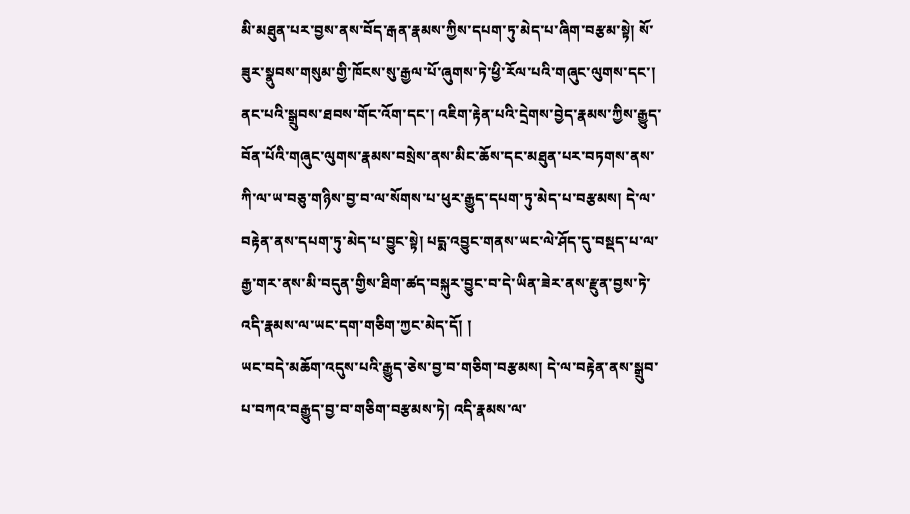མི་མཐུན་པར་བྱས་ནས་བོད་རྒན་རྣམས་ཀྱིས་དཔག་ཏུ་མེད་པ་ཞིག་བརྩམ་སྟེ། སོ་ཟུར་སྣུབས་གསུམ་གྱི་ཁོངས་སུ་རྒྱལ་པོ་ཞུགས་ཏེ་ཕྱི་རོལ་པའི་གཞུང་ལུགས་དང་། ནང་པའི་སྒྲུབས་ཐབས་གོང་འོག་དང་། འཇིག་རྟེན་པའི་དྲེགས་བྱེད་རྣམས་ཀྱིས་རྒྱུད་བོན་པོའི་གཞུང་ལུགས་རྣམས་བསྲེས་ནས་མིང་ཆོས་དང་མཐུན་པར་བཏགས་ནས་ཀི་ལ་ཡ་བཅུ་གཉིས་བྱ་བ་ལ་སོགས་པ་ཕུར་རྒྱུད་དཔག་ཏུ་མེད་པ་བརྩམས། དེ་ལ་བརྟེན་ནས་དཔག་ཏུ་མེད་པ་བྱུང་སྟེ། པདྨ་འབྱུང་གནས་ཡང་ལེ་ཤོད་དུ་བསྡད་པ་ལ་རྒྱ་གར་ནས་མི་བདུན་གྱིས་ཐིག་ཚད་བསྐུར་བྱུང་བ་དེ་ཡིན་ཟེར་ནས་རྫུན་བྱས་ཏེ་འདི་རྣམས་ལ་ཡང་དག་གཅིག་ཀྱང་མེད་དོ། །
ཡང་བདེ་མཆོག་འདུས་པའི་རྒྱུད་ཅེས་བྱ་བ་གཅིག་བརྩམས། དེ་ལ་བརྟེན་ནས་སྒྲུབ་པ་བཀའ་བརྒྱུད་བྱ་བ་གཅིག་བརྩམས་ཏེ། འདི་རྣམས་ལ་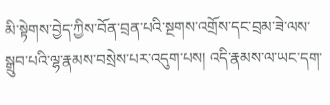མི་སྟེགས་བྱེད་ཀྱིས་བོན་བྲན་པའི་སྔགས་འགྲོས་དང་བྲམ་ཟེ་ལས་སྒྲུབ་པའི་ལྷ་རྣམས་བསྲེས་པར་འདུག་པས། འདི་རྣམས་ལ་ཡང་དག་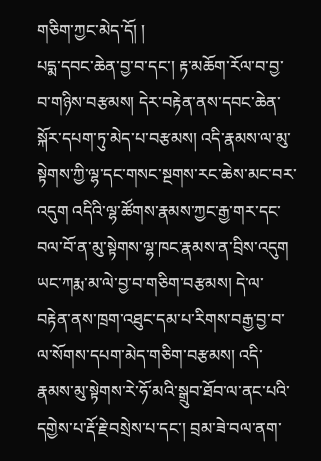གཅིག་ཀྱང་མེད་དོ། །
པདྨ་དབང་ཆེན་བྱ་བ་དང་། རྟ་མཆོག་རོལ་བ་བྱ་བ་གཉིས་བརྩམས། དེར་བརྟེན་ནས་དབང་ཆེན་སྐོར་དཔག་ཏུ་མེད་པ་བརྩམས། འདི་རྣམས་ལ་མུ་སྟེགས་ཀྱི་ལྷ་དང་གསང་སྔགས་རང་ཆེས་མང་བར་འདུག འདིའི་ལྷ་ཚོགས་རྣམས་ཀྱང་རྒྱ་གར་དང་བལ་བོ་ན་མུ་སྟེགས་ལྷ་ཁང་རྣམས་ན་བྲིས་འདུག
ཡང་ཀརྨ་མ་ལེ་བྱ་བ་གཅིག་བརྩམས། དེ་ལ་བརྟེན་ནས་ཁྲག་འཐུང་དམ་པ་རིགས་བརྒྱ་བྱ་བ་ལ་སོགས་དཔག་མེད་གཅིག་བརྩམས། འདི་རྣམས་མུ་སྟེགས་རེ་ཧོ་མའི་སྒྲུབ་ཐོབ་ལ་ནང་པའི་དགྱེས་པ་རྡོ་རྗེ་བསྲེས་པ་དང་། བྲམ་ཟེ་བལ་ནག་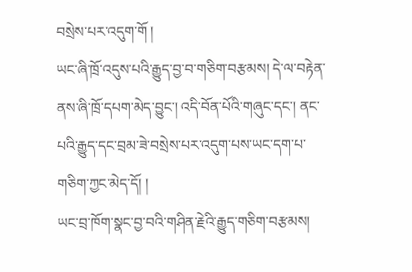བསྲེས་པར་འདུག་གོ །
ཡང་ཞི་ཁྲོ་འདུས་པའི་རྒྱུད་བྱ་བ་གཅིག་བརྩམས། དེ་ལ་བརྟེན་ནས་ཞི་ཁྲོ་དཔག་མེད་བྱུང་། འདི་བོན་པོའི་གཞུང་དང་། ནང་པའི་རྒྱུད་དང་བྲམ་ཟེ་བསྲེས་པར་འདུག་པས་ཡང་དག་པ་གཅིག་ཀྱང་མེད་དོ། །
ཡང་བྲ་ཁོག་སྣང་བྱ་བའི་གཤིན་རྗེའི་རྒྱུད་གཅིག་བརྩམས།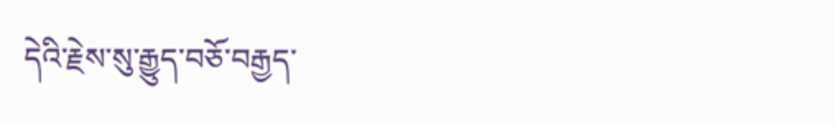དེའི་རྗེས་སུ་རྒྱུད་བཅོ་བརྒྱད་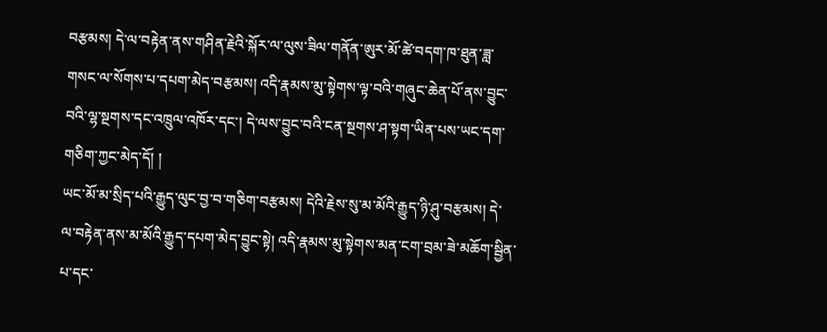བརྩམས། དེ་ལ་བརྟེན་ནས་གཤིན་རྗེའི་སྐོར་ལ་ལུས་ཟིལ་གནོན་ཨུར་མོ་ཚེ་བདག་ཁ་ཐུན་ཟླ་གསང་ལ་སོགས་པ་དཔག་མེད་བརྩམས། འདི་རྣམས་མུ་སྟེགས་ལྟ་བའི་གཞུང་ཆེན་པོ་ནས་བྱུང་བའི་ལྷ་སྔགས་དང་འཁྲུལ་འཁོར་དང་། དེ་ལས་བྱུང་བའི་ངན་སྔགས་ཤ་སྟག་ཡིན་པས་ཡང་དག་གཅིག་ཀྱང་མེད་དོ། །
ཡང་མོ་མ་སྲིད་པའི་རྒྱུད་ལུང་བྱ་བ་གཅིག་བརྩམས། དེའི་རྗེས་སུ་མ་མོའི་རྒྱུད་ཉི་ཤུ་བརྩམས། དེ་ལ་བརྟེན་ནས་མ་མོའི་རྒྱུད་དཔག་མེད་བྱུང་སྟེ། འདི་རྣམས་མུ་སྟེགས་མན་ངག་བྲམ་ཟེ་མཆོག་སྦྱིན་པ་དང་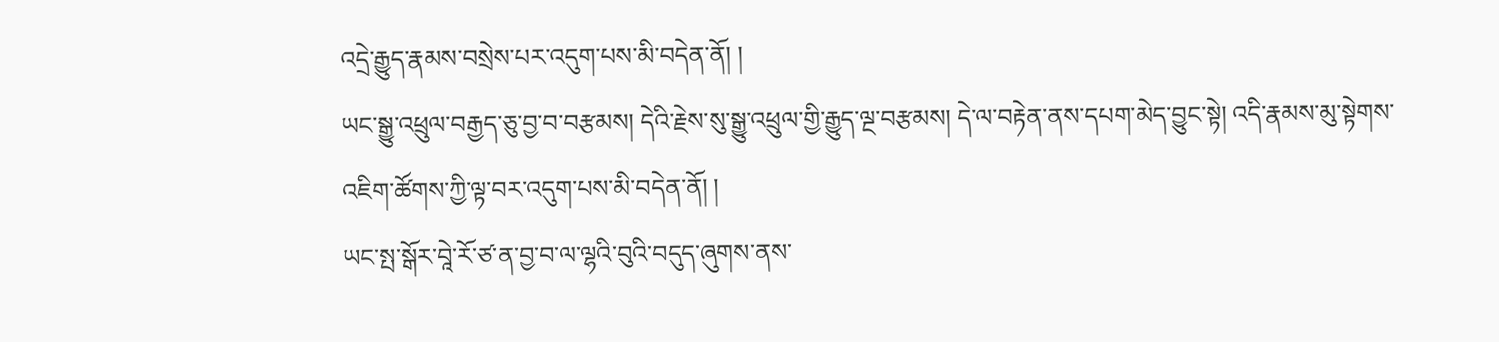འདྲེ་རྒྱུད་རྣམས་བསྲེས་པར་འདུག་པས་མི་བདེན་ནོ། །
ཡང་སྒྱུ་འཕྲུལ་བརྒྱད་ཅུ་བྱ་བ་བརྩམས། དེའི་རྗེས་སུ་སྒྱུ་འཕྲུལ་གྱི་རྒྱུད་ལྔ་བརྩམས། དེ་ལ་བརྟེན་ནས་དཔག་མེད་བྱུང་སྟེ། འདི་རྣམས་མུ་སྟེགས་འཇིག་ཚོགས་ཀྱི་ལྟ་བར་འདུག་པས་མི་བདེན་ནོ། །
ཡང་སྤ་སྒོར་བཱེ་རོ་ཙ་ན་བྱ་བ་ལ་ལྷའི་བུའི་བདུད་ཞུགས་ནས་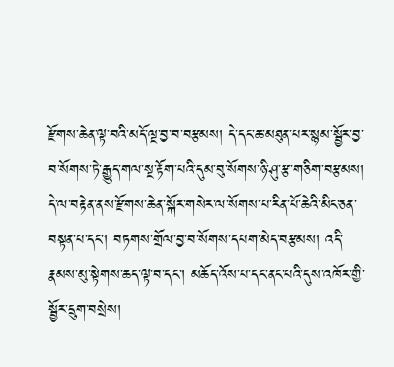རྫོགས་ཆེན་ལྟ་བའི་མདོ་ལྔ་བྱ་བ་བརྩམས། དེ་དང་ཆ་མཐུན་པར་སྙམ་སྦྱོར་བྱ་བ་སོགས་ཏེ་རྒྱུད་གལ་སྔ་རྟོག་པའི་དུམ་བུ་སོགས་ཉི་ཤུ་རྩ་གཅིག་བརྩམས། དེ་ལ་བརྟེན་ནས་རྫོགས་ཆེན་སྐོར་གསེར་ལ་སོགས་པ་རིན་པོ་ཆེའི་མིང་ཅན་བསྟན་པ་དང་། བཏགས་གྲོལ་བྱ་བ་སོགས་དཔག་མེད་བརྩམས། འདི་རྣམས་མུ་སྟེགས་ཆད་ལྟ་བ་དང་། མཆོད་འོས་པ་དང་ནང་པའི་དུས་འཁོར་གྱི་སྦྱོར་དྲུག་བསྲེས།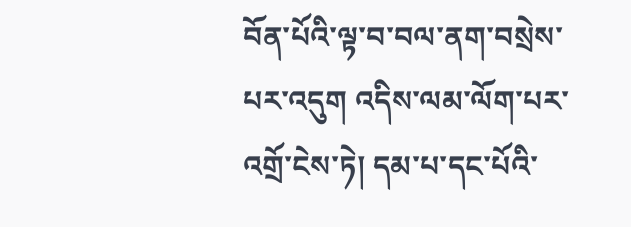བོན་པོའི་ལྟ་བ་བལ་ནག་བསྲེས་པར་འདུག འདིས་ལམ་ལོག་པར་འགྲོ་ངེས་ཏེ། དམ་པ་དང་པོའི་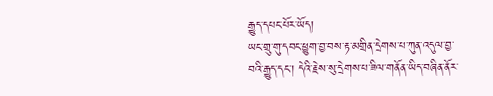རྒྱུད་དཔང་པོར་ཡོད།
ཡང་གྲུ་གུ་དབང་ཕྱུག་བྱ་བས་རྟ་མགྲིན་དྲེགས་པ་ཀུན་འདུལ་བྱ་བའི་རྒྱུད་དང་། དེའི་རྗེས་སུ་དྲེགས་པ་ཟིལ་གནོན་ཡིད་བཞིན་ནོར་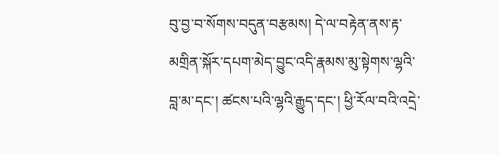བུ་བྱ་བ་སོགས་བདུན་བརྩམས། དེ་ལ་བརྟེན་ནས་རྟ་མགྲིན་སྐོར་དཔག་མེད་བྱུང་འདི་རྣམས་མུ་སྟེགས་ལྷའི་བླ་མ་དང་། ཚངས་པའི་ལྷའི་རྒྱུད་དང་། ཕྱི་རོལ་བའི་འདྲེ་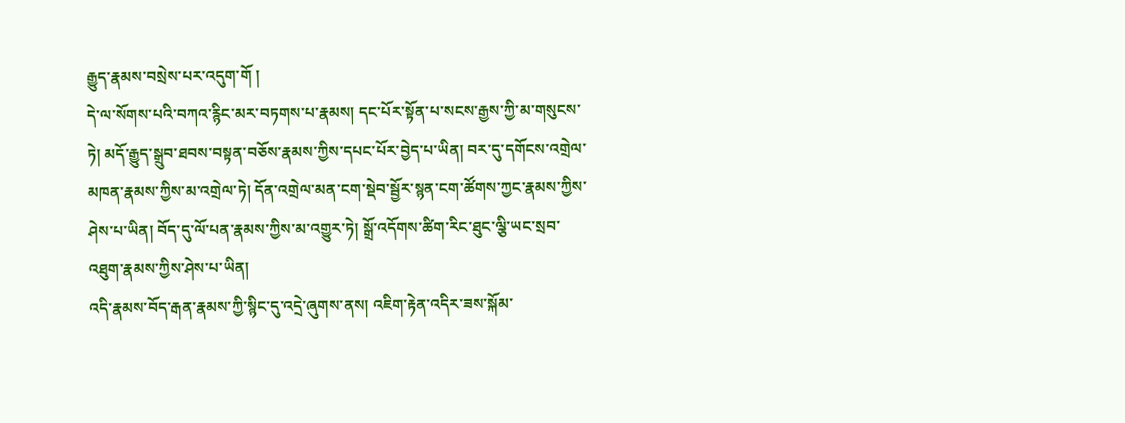རྒྱུད་རྣམས་བསྲེས་པར་འདུག་གོ །
དེ་ལ་སོགས་པའི་བཀའ་རྙིང་མར་བཏགས་པ་རྣམས། དང་པོར་སྟོན་པ་སངས་རྒྱས་ཀྱི་མ་གསུངས་ཏེ། མདོ་རྒྱུད་སྒྲུབ་ཐབས་བསྟན་བཅོས་རྣམས་ཀྱིས་དཔང་པོར་བྱེད་པ་ཡིན། བར་དུ་དགོངས་འགྲེལ་མཁན་རྣམས་ཀྱིས་མ་འགྲེལ་ཏེ། དོན་འགྲེལ་མན་ངག་སྡེབ་སྦྱོར་སྙན་ངག་ཚོགས་ཀྱང་རྣམས་ཀྱིས་ཤེས་པ་ཡིན། བོད་དུ་ལོ་པན་རྣམས་ཀྱིས་མ་འགྱུར་ཏེ། སྒྲོ་འདོགས་ཚིག་རིང་ཐུང་ལྕི་ཡང་སྲབ་འཐུག་རྣམས་ཀྱིས་ཤེས་པ་ཡིན།
འདི་རྣམས་བོད་རྒན་རྣམས་ཀྱི་སྙིང་དུ་འདྲེ་ཞུགས་ནས། འཇིག་རྟེན་འདིར་ཟས་སྐོམ་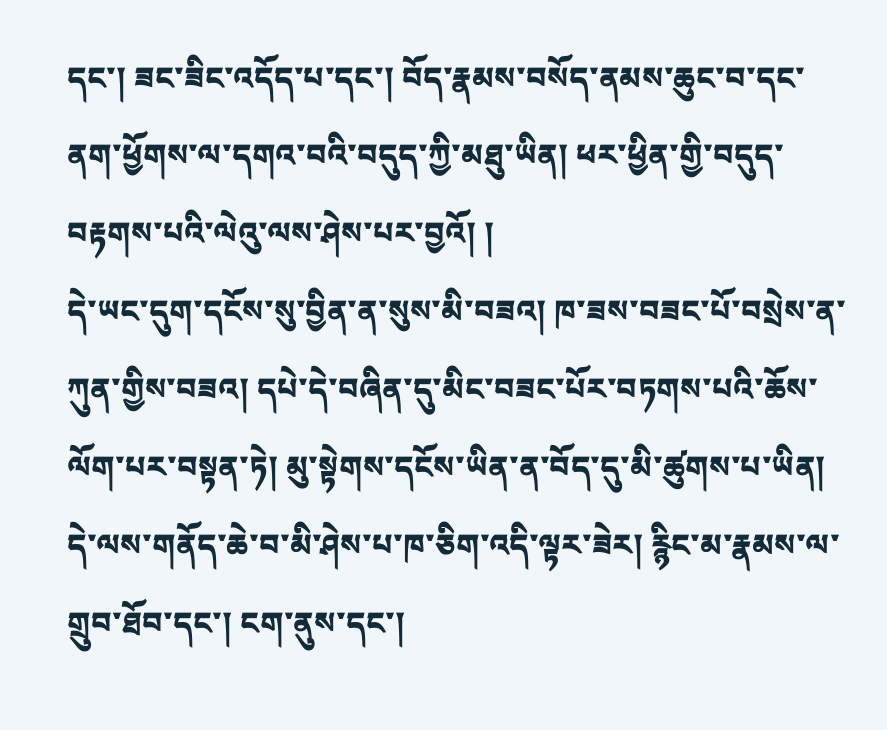དང་། ཟང་ཟིང་འདོད་པ་དང་། བོད་རྣམས་བསོད་ནམས་ཆུང་བ་དང་ནག་ཕྱོགས་ལ་དགའ་བའི་བདུད་ཀྱི་མཐུ་ཡིན། ཕར་ཕྱིན་གྱི་བདུད་བརྟགས་པའི་ལེའུ་ལས་ཤེས་པར་བྱའོ། །
དེ་ཡང་དུག་དངོས་སུ་བྱིན་ན་སུས་མི་བཟའ། ཁ་ཟས་བཟང་པོ་བསྲེས་ན་ཀུན་གྱིས་བཟའ། དཔེ་དེ་བཞིན་དུ་མིང་བཟང་པོར་བཏགས་པའི་ཆོས་ལོག་པར་བསྟན་ཏེ། མུ་སྟེགས་དངོས་ཡིན་ན་བོད་དུ་མི་ཚུགས་པ་ཡིན། དེ་ལས་གནོད་ཆེ་བ་མི་ཤེས་པ་ཁ་ཅིག་འདི་ལྟར་ཟེར། རྙིང་མ་རྣམས་ལ་གྲུབ་ཐོབ་དང་། ངག་ནུས་དང་།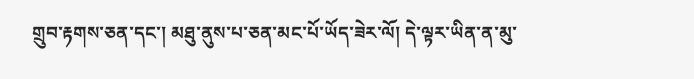གྲུབ་རྟགས་ཅན་དང་། མཐུ་ནུས་པ་ཅན་མང་པོ་ཡོད་ཟེར་ལོ། དེ་ལྟར་ཡིན་ན་མུ་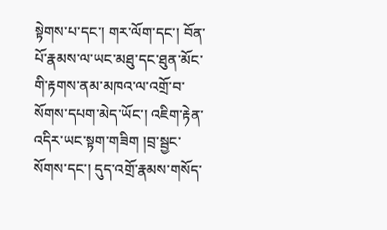སྟེགས་པ་དང་། གར་ལོག་དང་། བོན་པོ་རྣམས་ལ་ཡང་མཐུ་དང་ཐུན་མོང་གི་རྟགས་ནམ་མཁའ་ལ་འགྲོ་བ་སོགས་དཔག་མེད་ཡོང་། འཇིག་རྟེན་འདིར་ཡང་སྟག་གཟིག །བྲ་སྦྱང་སོགས་དང་། དུད་འགྲོ་རྣམས་གསོད་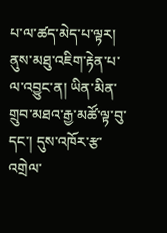པ་ལ་ཚད་མེད་པ་ལྟར། ནུས་མཐུ་འཇིག་རྟེན་པ་ལ་འབྱུང་ན། ཡིན་མིན་གྲུབ་མཐའ་རྒྱ་མཚོ་ལྟ་བུ་དང་། དུས་འཁོར་རྩ་འགྲེལ་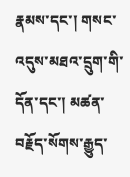རྣམས་དང་། གསང་འདུས་མཐའ་དྲུག་གི་དོན་དང་། མཚན་བརྗོད་སོགས་རྒྱུད་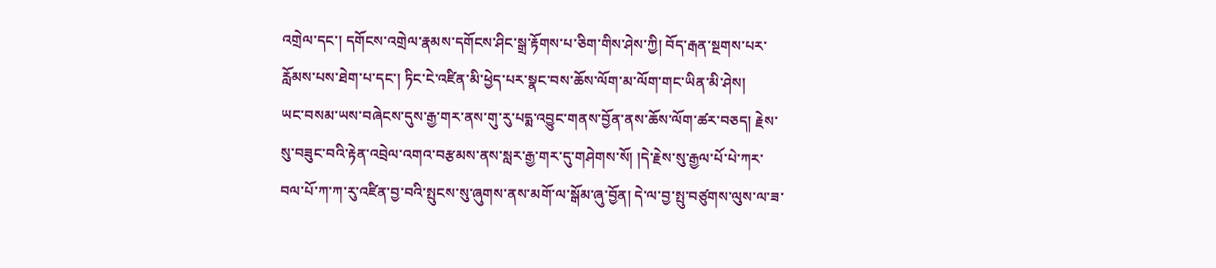འགྲེལ་དང་། དགོངས་འགྲེལ་རྣམས་དགོངས་ཤིང་སྒྲ་རྟོགས་པ་ཅིག་གིས་ཤེས་ཀྱི། བོད་རྒན་སྔགས་པར་རློམས་པས་ཐེག་པ་དང་། ཏིང་ངེ་འཛིན་མི་ཕྱེད་པར་སྣང་བས་ཆོས་ལོག་མ་ལོག་གང་ཡིན་མི་ཤེས།
ཡང་བསམ་ཡས་བཞེངས་དུས་རྒྱ་གར་ནས་གུ་རུ་པདྨ་འབྱུང་གནས་བྱོན་ནས་ཆོས་ལོག་ཚར་བཅད། རྗེས་སུ་བཟུང་བའི་རྟེན་འབྲེལ་འགའ་བརྩམས་ནས་སླར་རྒྱ་གར་དུ་གཤེགས་སོ། །དེ་རྗེས་སུ་རྒྱལ་པོ་པེ་ཀར་བལ་པོ་ཀ་ཀ་རུ་འཛིན་བྱ་བའི་སྤུངས་སུ་ཞུགས་ནས་མགོ་ལ་སྒོམ་ཞུ་བྱོན། དེ་ལ་བྱ་སྤུ་བཙུགས་ལུས་ལ་ཟ་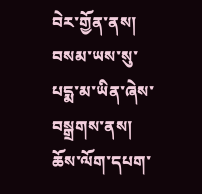བེར་གྱོན་ནས། བསམ་ཡས་སུ་པདྨ་མ་ཡིན་ཞེས་བསྒྲགས་ནས། ཆོས་ལོག་དཔག་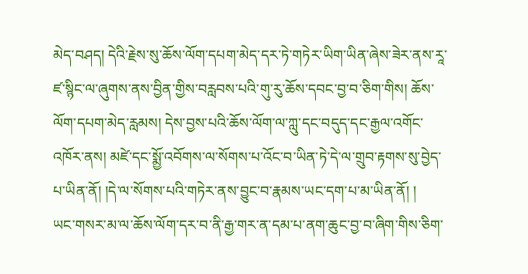མེད་བཤད། དེའི་རྗེས་སུ་ཆོས་ལོག་དཔག་མེད་དར་ཏེ་གཏེར་ཡིག་ཡིན་ཞེས་ཟེར་ནས་རཱ་ཛ་སྙིང་ལ་ཞུགས་ནས་བྱིན་གྱིས་བརླབས་པའི་གུ་རུ་ཆོས་དབང་བྱ་བ་ཅིག་གིས། ཆོས་ལོག་དཔག་མེད་རླམས། དེས་བྱས་པའི་ཆོས་ལོག་ལ་ཀླུ་དང་བདུད་དང་རྒྱལ་འགོང་འཁོར་ནས། མཛེ་དང་སྨྱོ་འབོགས་ལ་སོགས་པ་འོང་བ་ཡིན་ཏེ་དེ་ལ་གྲུབ་རྟགས་སུ་བྱེད་པ་ཡིན་ནོ། །དེ་ལ་སོགས་པའི་གཏེར་ནས་བྱུང་བ་རྣམས་ཡང་དག་པ་མ་ཡིན་ནོ། །
ཡང་གསར་མ་ལ་ཆོས་ལོག་དར་བ་ནི་རྒྱ་གར་ན་དམ་པ་ནག་ཆུང་བྱ་བ་ཞིག་གིས་ཅིག་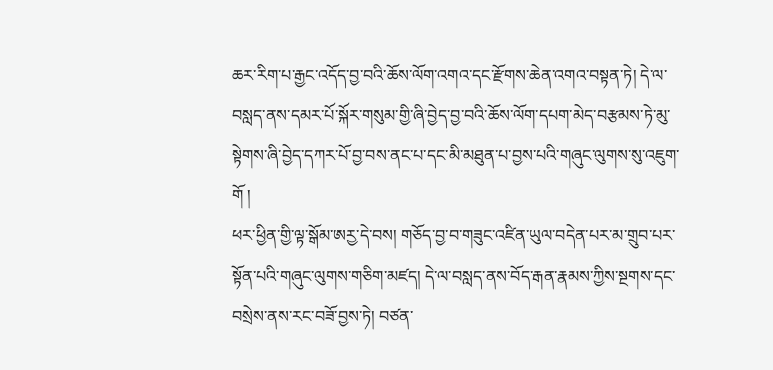ཆར་རིག་པ་རྒྱང་འདོད་བྱ་བའི་ཆོས་ལོག་འགའ་དང་རྫོགས་ཆེན་འགའ་བསྟན་ཏེ། དེ་ལ་བསླད་ནས་དམར་པོ་སྐོར་གསུམ་གྱི་ཞི་བྱེད་བྱ་བའི་ཆོས་ལོག་དཔག་མེད་བརྩམས་ཏེ་མུ་སྟེགས་ཞི་བྱེད་དཀར་པོ་བྱ་བས་ནང་པ་དང་མི་མཐུན་པ་བྱས་པའི་གཞུང་ལུགས་སུ་འཇུག་གོ །
ཕར་ཕྱིན་གྱི་ལྟ་སྒོམ་ཨརྱ་དེ་བས། གཅོད་བྱ་བ་གཟུང་འཛིན་ཡུལ་བདེན་པར་མ་གྲུབ་པར་སྟོན་པའི་གཞུང་ལུགས་གཅིག་མཛད། དེ་ལ་བསླད་ནས་བོད་རྒན་རྣམས་ཀྱིས་སྔགས་དང་བསྲེས་ནས་རང་བཟོ་བྱས་ཏེ། བཙན་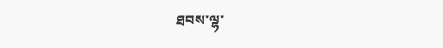ཐབས་ལྷ་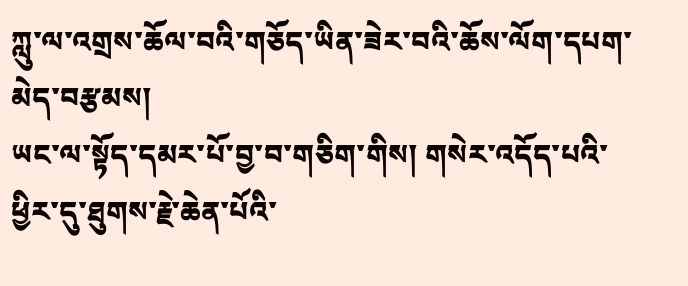ཀླུ་ལ་འགྲས་ཆོལ་བའི་གཅོད་ཡིན་ཟེར་བའི་ཆོས་ལོག་དཔག་མེད་བརྩམས།
ཡང་ལ་སྟོད་དམར་པོ་བྱ་བ་གཅིག་གིས། གསེར་འདོད་པའི་ཕྱིར་དུ་ཐུགས་རྗེ་ཆེན་པོའི་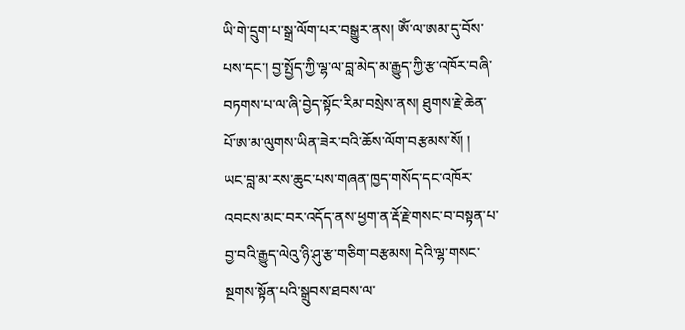ཡི་གེ་དྲུག་པ་སྒྲ་ལོག་པར་བསྒྱུར་ནས། ཨོཾ་ལ་ཨམ་དུ་བོས་པས་དང་། བྱ་སྤྱོད་ཀྱི་ལྷ་ལ་བླ་མེད་མ་རྒྱུད་ཀྱི་རྩ་འཁོར་བཞི་བཏགས་པ་ལ་ཞི་བྱེད་སྟོང་རིམ་བསྲེས་ནས། ཐུགས་རྗེ་ཆེན་པོ་ཨ་མ་ལུགས་ཡིན་ཟེར་བའི་ཆོས་ལོག་བརྩམས་སོ། །
ཡང་བླ་མ་རས་ཆུང་པས་གཞན་ཁྱད་གསོད་དང་འཁོར་འབངས་མང་བར་འདོད་ནས་ཕྱག་ན་རྡོ་རྗེ་གསང་བ་བསྟན་པ་བྱ་བའི་རྒྱུད་ལེའུ་ཉི་ཤུ་རྩ་གཅིག་བརྩམས། དེའི་ལྷ་གསང་སྔགས་སྟོན་པའི་སྒྲུབས་ཐབས་ལ་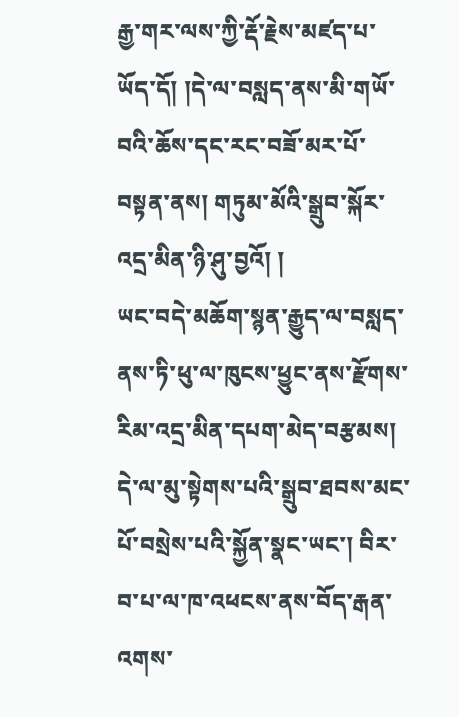རྒྱ་གར་ལས་ཀྱི་རྡོ་རྗེས་མཛད་པ་ཡོད་དོ། །དེ་ལ་བསླད་ནས་མི་གཡོ་བའི་ཆོས་དང་རང་བཟོ་མར་པོ་བསྟན་ནས། གཏུམ་མོའི་སྒྲུབ་སྐོར་འདྲ་མིན་ཉི་ཤུ་བྱའོ། །
ཡང་བདེ་མཆོག་སྙན་རྒྱུད་ལ་བསླད་ནས་ཏི་ཕུ་ལ་ཁུངས་ཕྱུང་ནས་རྫོགས་རིམ་འདྲ་མིན་དཔག་མེད་བརྩམས། དེ་ལ་མུ་སྟེགས་པའི་སྒྲུབ་ཐབས་མང་པོ་བསྲེས་པའི་སྐྱོན་སྣང་ཡང་། བིར་བ་པ་ལ་ཁ་འཕངས་ནས་བོད་རྒན་འགས་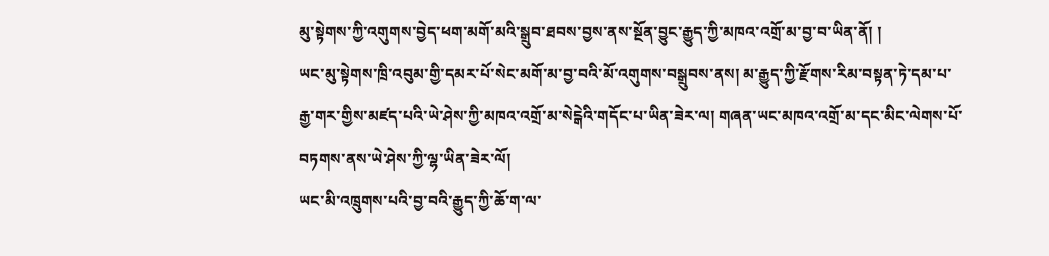མུ་སྟེགས་ཀྱི་འགུགས་བྱེད་ཕག་མགོ་མའི་སྒྲུབ་ཐབས་བྱས་ནས་སྔོན་བྱུང་རྒྱུད་ཀྱི་མཁའ་འགྲོ་མ་བྱ་བ་ཡིན་ནོ། །
ཡང་མུ་སྟེགས་ཁྲི་འབུམ་གྱི་དམར་པོ་སེང་མགོ་མ་བྱ་བའི་མོ་འགུགས་བསྒྲུབས་ནས། མ་རྒྱུད་ཀྱི་རྫོགས་རིམ་བསྟན་ཏེ་དམ་པ་རྒྱ་གར་གྱིས་མཛད་པའི་ཡེ་ཤེས་ཀྱི་མཁའ་འགྲོ་མ་སེངྒེའི་གདོང་པ་ཡིན་ཟེར་ལ། གཞན་ཡང་མཁའ་འགྲོ་མ་དང་མིང་ལེགས་པོ་བཏགས་ནས་ཡེ་ཤེས་ཀྱི་ལྷ་ཡིན་ཟེར་ལོ།
ཡང་མི་འཁྲུགས་པའི་བྱ་བའི་རྒྱུད་ཀྱི་ཆོ་ག་ལ་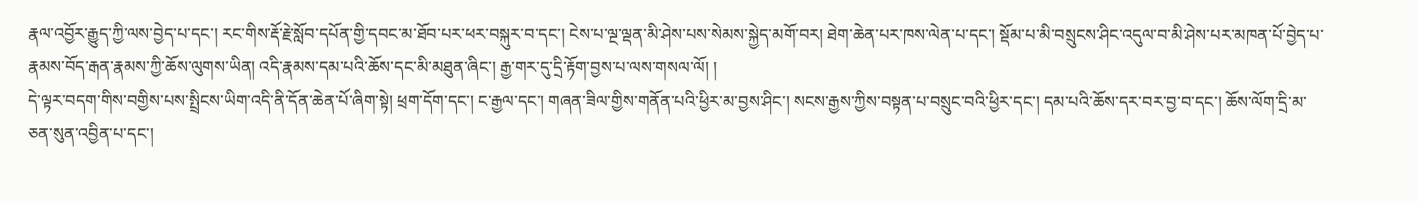རྣལ་འབྱོར་རྒྱུད་ཀྱི་ལས་བྱེད་པ་དང་། རང་གིས་རྡོ་རྗེ་སློབ་དཔོན་གྱི་དབང་མ་ཐོབ་པར་ཕར་བསྐུར་བ་དང་། ངེས་པ་ལྔ་ལྡན་མི་ཤེས་པས་སེམས་སྐྱེད་མགོ་བར། ཐེག་ཆེན་པར་ཁས་ལེན་པ་དང་། སྡོམ་པ་མི་བསྲུངས་ཤིང་འདུལ་བ་མི་ཤེས་པར་མཁན་པོ་བྱེད་པ་རྣམས་བོད་རྒན་རྣམས་ཀྱི་ཆོས་ལུགས་ཡིན། འདི་རྣམས་དམ་པའི་ཆོས་དང་མི་མཐུན་ཞིང་། རྒྱ་གར་དུ་དྲི་རྟོག་བྱས་པ་ལས་གསལ་ལོ། །
དེ་ལྟར་བདག་གིས་བགྱིས་པས་སྤྲིངས་ཡིག་འདི་ནི་དོན་ཆེན་པོ་ཞིག་སྟེ། ཕྲག་དོག་དང་། ང་རྒྱལ་དང་། གཞན་ཟིལ་གྱིས་གནོན་པའི་ཕྱིར་མ་བྱས་ཤིང་། སངས་རྒྱས་ཀྱིས་བསྟན་པ་བསྲུང་བའི་ཕྱིར་དང་། དམ་པའི་ཆོས་དར་བར་བྱ་བ་དང་། ཆོས་ལོག་དྲི་མ་ཅན་སུན་འབྱིན་པ་དང་།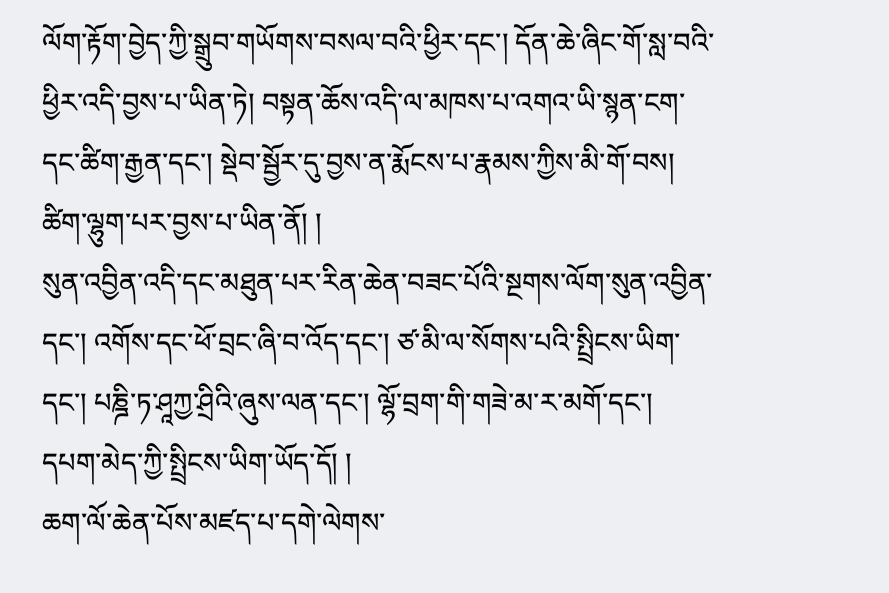ལོག་རྟོག་བྱེད་ཀྱི་སྒྲུབ་གཡོགས་བསལ་བའི་ཕྱིར་དང་། དོན་ཆེ་ཞིང་གོ་སླ་བའི་ཕྱིར་འདི་བྱས་པ་ཡིན་ཏེ། བསྟན་ཆོས་འདི་ལ་མཁས་པ་འགའ་ཡི་སྙན་ངག་དང་ཚིག་རྒྱན་དང་། སྡེབ་སྦྱོར་དུ་བྱས་ན་རྨོངས་པ་རྣམས་ཀྱིས་མི་གོ་བས། ཚིག་ལྷུག་པར་བྱས་པ་ཡིན་ནོ། །
སུན་འབྱིན་འདི་དང་མཐུན་པར་རིན་ཆེན་བཟང་པོའི་སྔགས་ལོག་སུན་འབྱིན་དང་། འགོས་དང་ཕོ་བྲང་ཞི་བ་འོད་དང་། ཙ་མི་ལ་སོགས་པའི་སྤྲིངས་ཡིག་དང་། པཎྜི་ཏ་ཤཱཀྱ་ཤྲིའི་ཞུས་ལན་དང་། ལྷོ་བྲག་གི་གཟེ་མ་ར་མགོ་དང་། དཔག་མེད་ཀྱི་སྤྲིངས་ཡིག་ཡོད་དོ། །
ཆག་ལོ་ཆེན་པོས་མཛད་པ་དགེ་ལེགས་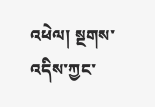འཕེལ། སྔགས་འདིས་ཀྱང་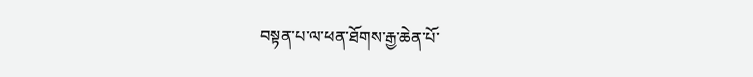བསྟན་པ་ལ་ཕན་ཐོགས་རྒྱ་ཆེན་པོ་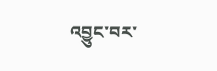འབྱུང་བར་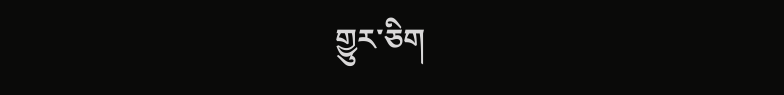གྱུར་ཅིག